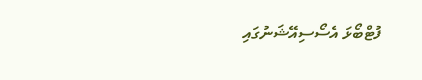ފުޓްބޯޅަ އެސޯސިއޭޝަނުގައި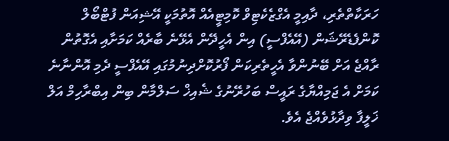ހަރަކާތްތެރި، ދާއިމީ އެގްޒެކެޓިވް ކޮމިޓީއެއް އޮތުމަކީ އޭޝިއަން ފުޓްބޯލް ކޮންފެޑެރޭޝަން (އޭއެފްސީ) އިން އެހީދޭން އެޅޭނެ ބާރެއް ކަމަށާއި އެގޮތުން ރާއްޖެ އަށް ބޭނުންވާ އެހީތެރިކަން ފޯރުކޮށްދިނުމުގައި އޭއެފްސީ ދެމި އޮންނާނެ ކަމަށް އެ ޖަމިއްޔާގެ ރައީސް ބަހުރޭނުގެ ޝެއިޚް ސަލްމާން ބިން އިބްރާހިމް އަލް ޚަލީފާ ވިދާޅުވެއްޖެ އެވެ.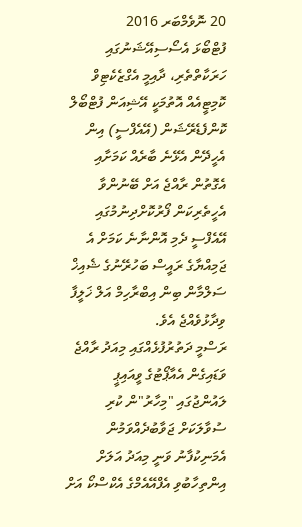20 ނޮވެމްބަރ 2016
ފުޓްބޯޅަ އެސޯސިއޭޝަނުގައި ހަރަކާތްތެރި، ދާއިމީ އެގްޒެކެޓިވް ކޮމިޓީއެއް އޮތުމަކީ އޭޝިއަން ފުޓްބޯލް ކޮންފެޑެރޭޝަން (އޭއެފްސީ) އިން އެހީދޭން އެޅޭނެ ބާރެއް ކަމަށާއި އެގޮތުން ރާއްޖެ އަށް ބޭނުންވާ އެހީތެރިކަން ފޯރުކޮށްދިނުމުގައި އޭއެފްސީ ދެމި އޮންނާނެ ކަމަށް އެ ޖަމިއްޔާގެ ރައީސް ބަހުރޭނުގެ ޝެއިޚް ސަލްމާން ބިން އިބްރާހިމް އަލް ޚަލީފާ ވިދާޅުވެއްޖެ އެވެ.
ރަސްމީ ދަތުރުފުޅެއްގައި މިއަދު ރާއްޖެ ވަޑައިގެން އެއާޕޯޓުގެ ވީއައިޕީ ލައުންޖުގައި "މިހާރު"ން ކުރި ސުވާލަކަށް ޖަވާބުދެއްވަމުން އެމަނިކުފާނު ވަނީ މިއަދު އަލަށް އިންތިހާބުވި އެފްއޭއެމްގެ އެކްސްކޯ އަށް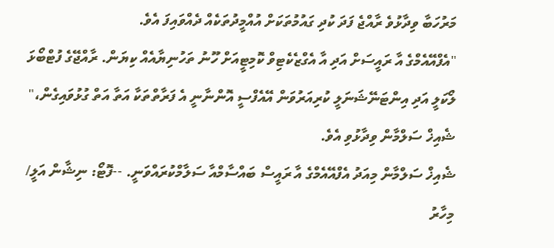މަރުހަބާ ވިދާޅުވެ ރާއްޖެ ފަދަ ކުދި ގައުމުތަކަށް އުއްމީދުތަކެއް ދެއްވައިފަ އެވެ.
"އެފްއޭއެމްގެ އާ ރައީސަށް އަދި އާ އެގްޒެކެޓިވް ކޮމިޓީއަށް ހޫނު ތަހުނިޔާއެއް ކިޔަން. ރާއްޖޭގެ ފުޓްބޯޅަ ލޯކަލީ އަދި އިންޓަނޭޝަނަލީ ކުރިއަރުވަން އޭއެފްސީ އޮންނާނީ އެ ފަރާތްތަކާ އަތާ އަތް ގުޅުވައިގެން،" ޝެއިޚް ސަލްމާން ވިދާޅުވި އެވެ.
ޝެއިޚް ސަލްމާން މިއަދު އެފްއޭއެމްގެ އާ ރައީސް ބައްސާމްއާ ސަލާމްކުރައްވަނީ. --ފޮޓޯ: ނިޝާން އަލީ/ މިހާރު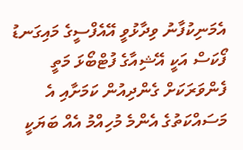އެމަނިކުފާނު ވިދާޅުވީ އޭއެފްސީގެ މައިގަނޑު ފޯކަސް އަކީ އޭޝިއާގެ ފުޓްބޯޅަ މަތީ ފެންވަރަކަށް ގެންދިއުން ކަމަށާއި އެ މަސައްކަތުގެ އެންމެ މުހިއްމު އެއް ބަޔަކީ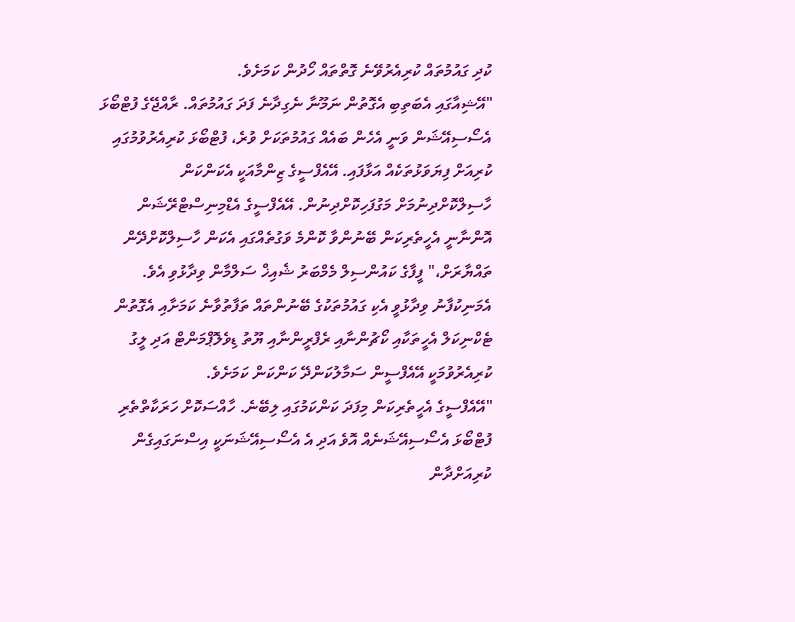ކުދި ގައުމުތައް ކުރިއެރުވޭނެ ގޮތްތައް ހޯދުން ކަމަށެވެ.
"އޭޝިއާގައި އެބަތިބި އެގޮތުން ނަމޫނާ ނެގިދާނެ ފަދަ ގައުމުތައް. ރާއްޖޭގެ ފުޓްބޯޅަ އެސޯސިއޭޝަން ވަނީ އެހެން ބައެއް ގައުމުތަކަށް ވުރެ، ފުޓްބޯޅަ ކުރިއެރުވުމުގައި ކުރިއަށް ފިޔަވަޅުތަކެއް އަޅާފައި. އޭއެފްސީގެ ޒިންމާއަކީ އެކަންކަން ހާސިލްކޮށްދިނުމަށް މަގުފަހިކޮށްދިނުން. އޭއެފްސީގެ އެޑްމިނިސްޓްރޭޝަން އޮންނާނީ އެހީތެރިކަން ބޭނުންވާ ކޮންމެ ވަގުތެއްގައި އެކަން ހާސިލްކޮށްދޭން ތައްޔާރަށް،" ފީފާގެ ކައުންސިލް މެމްބަރު ޝެއިޚް ސަލްމާން ވިދާޅުވި އެވެ.
އެމަނިކުފާނު ވިދާޅުވީ އެކި ގައުމުތަކުގެ ބޭނުންތައް ތަފާތުވާނެ ކަމަށާއި އެގޮތުން ޓެކްނިކަލް އެހީތަކާއި ކޯޗުންނާއި ރެފްރީންނާއި ޔޫތު ޑިވެލޮޕްމަންޓް އަދި ލީގު ކުރިއެރުވުމަކީ އޭއެފްސީން ސަމާލުކަންދޭ ކަންކަން ކަމަށެވެ.
"އޭއެފްސީގެ އެހީތެރިކަން މިފަދަ ކަންކަމުގައި ލިބޭނެ. ހާއްސަކޮށް ހަރަކާތްތެރި ފުޓްބޯޅަ އެސޯސިއޭޝަނެއް އޮވެ އަދި އެ އެސޯސިއޭޝަނަކީ އިސްނަގައިގެން ކުރިއަށްދާން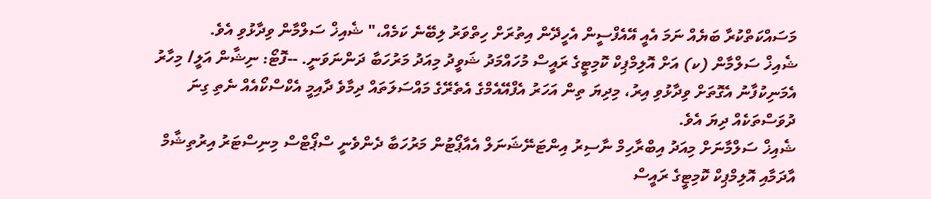މަސައްކަތްކުރާ ބަޔެއް ނަމަ އެއީ އޭއެފްސީން އެހީދޭން އިތުރަށް ހިތްވަރު ލިބޭނެ ކަމެއް،" ޝެއިޚް ސަލްމާން ވިދާޅުވި އެވެ.
ޝެއިޚް ސަލްމާން (ކ) އަށް އޮލިމްޕިކް ކޮމިޓީގެ ރައީސް މުހައްމަދު ޝަވީދު މިއަދު މަރުހަބާ ދަންނަވަނީ. --ފޮޓޯ: ނިޝާން އަލީ/ މިހާރު
އެމަނިކުފާނު އެގޮތަށް ވިދާޅުވި އިރު، މިދިޔަ ތިން އަހަރު އެފްއޭއެމްގެ އެތެރޭގެ މައްސަލަތައް ދިމާވެ ދާއިމީ އެކްސްކޯއެއް ނެތި ގިނަ ދުވަސްތަކެއް ދިޔަ އެވެ.
ޝެއިޚް ސަލްމާނަށް މިއަދު އިބްރާހިމް ނާސިރު އިންޓަނޭޝަނަލް އެއާޕޯޓުން މަރުހަބާ ދެންވެނީ ސްޕޯޓްސް މިނިސްޓަރު އިރުތިޝާމް އާދަމާއި އޮލިމްޕިކް ކޮމިޓީގެ ރައީސް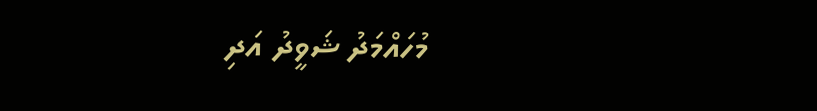މުހައްމަދު ޝަވީދު އަދި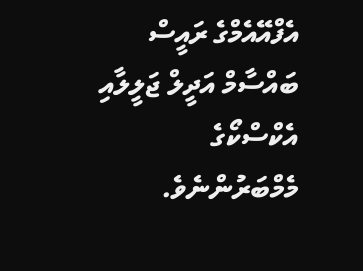އެފްއޭއެމްގެ ރައީސް ބައްސާމް އަދީލް ޖަލީލާއި އެކްސްކޯގެ މެމްބަރުންނެވެ.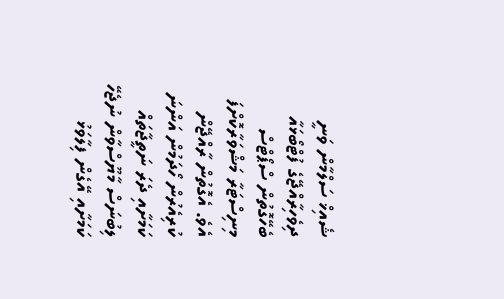ޝެއިޚް ސަލްމާން ވަނީ ދިވެހިރާއްޖޭގެ ފުޓްބޯޅައާ ބެހޭގޮތުން ސްޕޯޓްސް މިނިސްޓަރާ މަޝްވަރާކޮށްފަ އެވެ. އެގޮތުން ރާއްޖޭން ކުރިއެރުން ހޯދަމުން އަންނަ ކަމަށާއި ދެރަ ނަތީޖާތައް ލިބުނަސް މާޔޫސްވާން ނުޖެހޭ ކަމަށާއި އޭގެން ފިލާވަޅު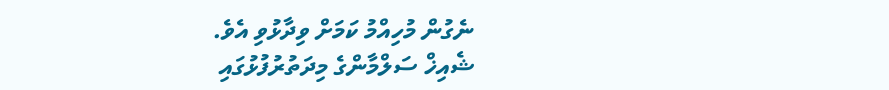ނެގުން މުހިއްމު ކަމަށް ވިދާޅުވި އެވެ.
ޝެއިޚް ސަލްމާންގެ މިދަތުރުފުޅުގައި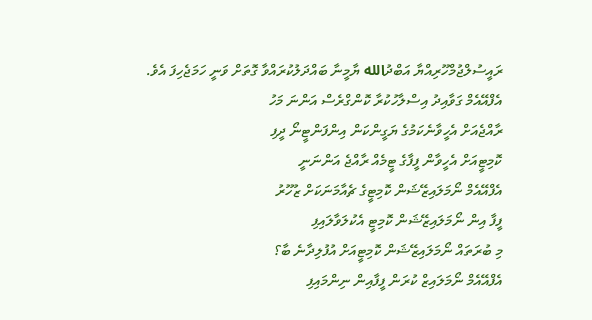ރައީސުލްޖުމްހޫރިއްޔާ އަބްދުالله ޔާމީނާ ބައްދަލުކުރައްވާ ގޮތަށް ވަނީ ހަމަޖެހިފަ އެވެ.
އެފްއޭއެމް ގަވާއިދު އިސްލާހުކުރާ ކޮންގްރެސް އަންނަ މަހު
ރާއްޖެއަށް އެހީވާނެކަމުގެ ޔަގީންކަން އިންފަންޓީނޯ ދީފި
ކޮމިޓީއަށް އެހީވާން ފީފާގެ ޓީމެއް ރާއްޖެ އަންނަނީ
އެފްއޭއެމް ނޯމަލައިޒޭޝަން ކޮމިޓީގެ ޗެއާމަނަކަށް ޒުހޫރު
ފީފާ އިން ނޯމަލައިޒޭޝަން ކޮމިޓީ އެކުލަވާލައިފި
މި ބުރަތައް ނޯމަލައިޒޭޝަން ކޮމިޓީއަށް އުފުލިދާނެ ބާ؟
އެފްއޭއެމް ނޯމަލައިޒް ކުރަން ފީފާއިން ނިންމައިފި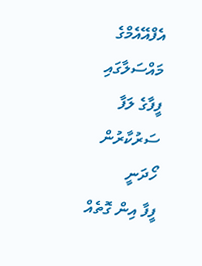އެފްއޭއެމްގެ މައްސަލާގައި ފީފާގެ ލަފާ ސަރުކާރުން ހޯދަނީ
ފީފާ އިން ގޮތެއް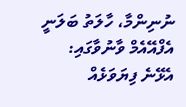ނުނިންމާ، ހާލަތު ބަލަނީ
އެފްއޭއެމް ވާނުވާގައި: އެޅޭނެ ފިޔަވަޅެއް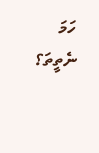ހަމަ ނެތީތަ؟